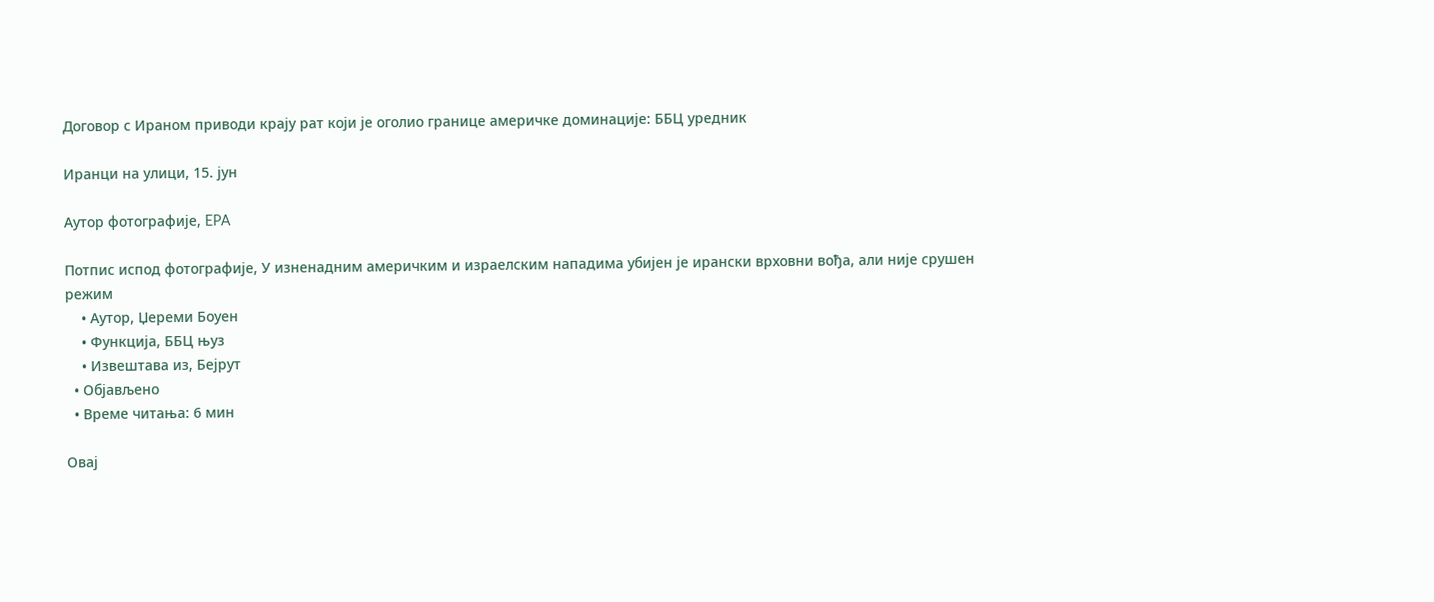Договор с Ираном приводи крају рат који је оголио границе америчке доминације: ББЦ уредник

Иранци на улици, 15. јун

Аутор фотографије, EPA

Потпис испод фотографије, У изненадним америчким и израелским нападима убијен је ирански врховни вођа, али није срушен режим
    • Аутор, Џереми Боуен
    • Функција, ББЦ њуз
    • Извештава из, Бејрут
  • Објављено
  • Време читања: 6 мин

Овај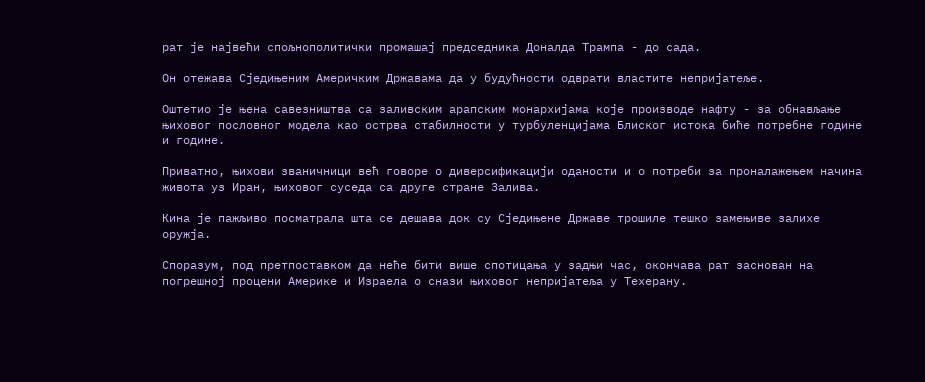рат је највећи спољнополитички промашај председника Доналда Трампа - до сада.

Он отежава Сједињеним Америчким Државама да у будућности одврати властите непријатеље.

Оштетио је њена савезништва са заливским арапским монархијама које производе нафту - за обнављање њиховог пословног модела као острва стабилности у турбуленцијама Блиског истока биће потребне године и године.

Приватно, њихови званичници већ говоре о диверсификацији оданости и о потреби за проналажењем начина живота уз Иран, њиховог суседа са друге стране Залива.

Кина је пажљиво посматрала шта се дешава док су Сједињене Државе трошиле тешко замењиве залихе оружја.

Споразум, под претпоставком да неће бити више спотицања у задњи час, окончава рат заснован на погрешној процени Америке и Израела о снази њиховог непријатеља у Техерану.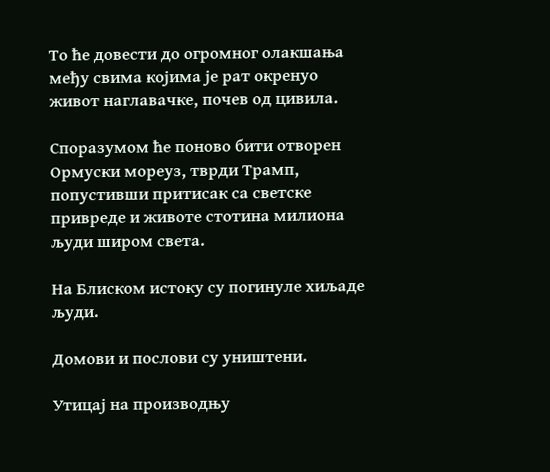То ће довести до огромног олакшања међу свима којима је рат окренуо живот наглавачке, почев од цивила.

Споразумом ће поново бити отворен Ормуски мореуз, тврди Трамп, попустивши притисак са светске привреде и животе стотина милиона људи широм света.

На Блиском истоку су погинуле хиљаде људи.

Домови и послови су уништени.

Утицај на производњу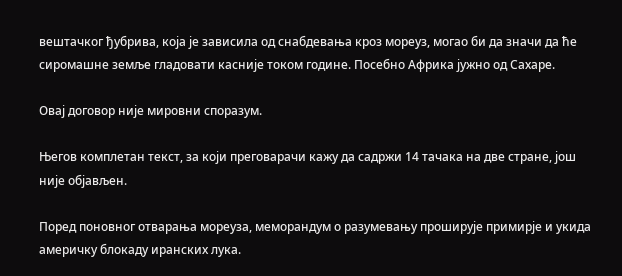вештачког ђубрива, која је зависила од снабдевања кроз мореуз, могао би да значи да ће сиромашне земље гладовати касније током године. Посебно Африка јужно од Сахаре.

Овај договор није мировни споразум.

Његов комплетан текст, за који преговарачи кажу да садржи 14 тачака на две стране, још није објављен.

Поред поновног отварања мореуза, меморандум о разумевању проширује примирје и укида америчку блокаду иранских лука.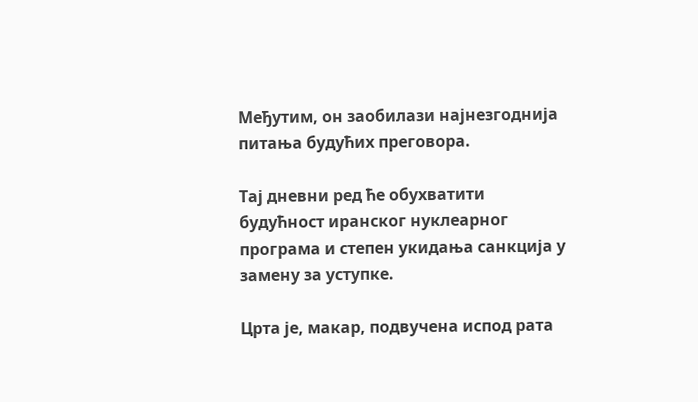Међутим, он заобилази најнезгоднија питања будућих преговора.

Тај дневни ред ће обухватити будућност иранског нуклеарног програма и степен укидања санкција у замену за уступке.

Црта је, макар, подвучена испод рата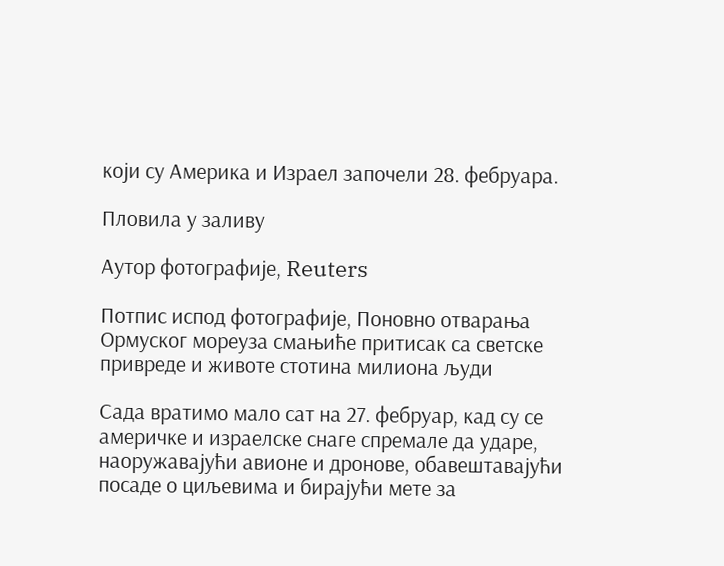који су Америка и Израел започели 28. фебруара.

Пловила у заливу

Аутор фотографије, Reuters

Потпис испод фотографије, Поновно отварања Ормуског мореуза смањиће притисак са светске привреде и животе стотина милиона људи

Сада вратимо мало сат на 27. фебруар, кад су се америчке и израелске снаге спремале да ударе, наоружавајући авионе и дронове, обавештавајући посаде о циљевима и бирајући мете за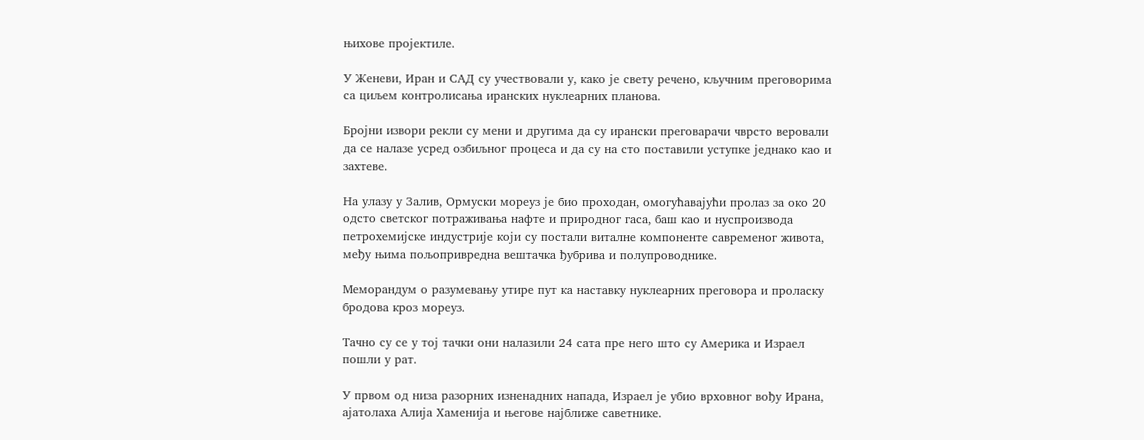њихове пројектиле.

У Женеви, Иран и САД су учествовали у, како је свету речено, кључним преговорима са циљем контролисања иранских нуклеарних планова.

Бројни извори рекли су мени и другима да су ирански преговарачи чврсто веровали да се налазе усред озбиљног процеса и да су на сто поставили уступке једнако као и захтеве.

На улазу у Залив, Ормуски мореуз је био проходан, омогућавајући пролаз за око 20 одсто светског потраживања нафте и природног гаса, баш као и нуспроизвода петрохемијске индустрије који су постали виталне компоненте савременог живота, међу њима пољопривредна вештачка ђубрива и полупроводнике.

Меморандум о разумевању утире пут ка наставку нуклеарних преговора и проласку бродова кроз мореуз.

Тачно су се у тој тачки они налазили 24 сата пре него што су Америка и Израел пошли у рат.

У првом од низа разорних изненадних напада, Израел је убио врховног вођу Ирана, ајатолаха Алија Хаменија и његове најближе саветнике.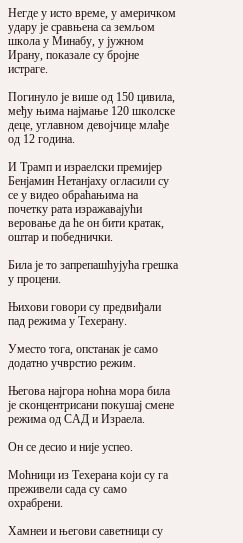Негде у исто време, у америчком удару је сравњена са земљом школа у Минабу, у јужном Ирану, показале су бројне истраге.

Погинуло је више од 150 цивила, међу њима најмање 120 школске деце, углавном девојчице млађе од 12 година.

И Трамп и израелски премијер Бенјамин Нетанјаху огласили су се у видео обраћањима на почетку рата изражавајући веровање да ће он бити кратак, оштар и победнички.

Била је то запрепашћујућа грешка у процени.

Њихови говори су предвиђали пад режима у Техерану.

Уместо тога, опстанак је само додатно учврстио режим.

Његова најгора ноћна мора била је сконцентрисани покушај смене режима од САД и Израела.

Он се десио и није успео.

Моћници из Техерана који су га преживели сада су само охрабрени.

Хамнеи и његови саветници су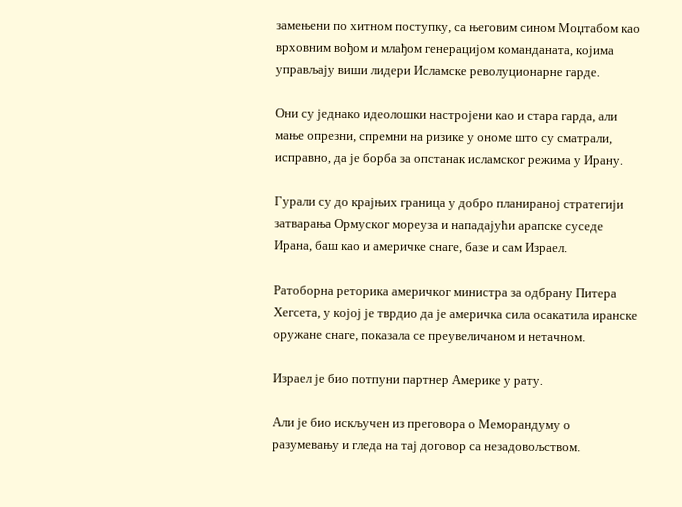замењени по хитном поступку, са његовим сином Моџтабом као врховним вођом и млађом генерацијом команданата, којима управљају виши лидери Исламске револуционарне гарде.

Они су једнако идеолошки настројени као и стара гарда, али мање опрезни, спремни на ризике у ономе што су сматрали, исправно, да је борба за опстанак исламског режима у Ирану.

Гурали су до крајњих граница у добро планираној стратегији затварања Ормуског мореуза и нападајући арапске суседе Ирана, баш као и америчке снаге, базе и сам Израел.

Ратоборна реторика америчког министра за одбрану Питера Хегсета, у којој је тврдио да је америчка сила осакатила иранске оружане снаге, показала се преувеличаном и нетачном.

Израел је био потпуни партнер Америке у рату.

Али је био искључен из преговора о Меморандуму о разумевању и гледа на тај договор са незадовољством.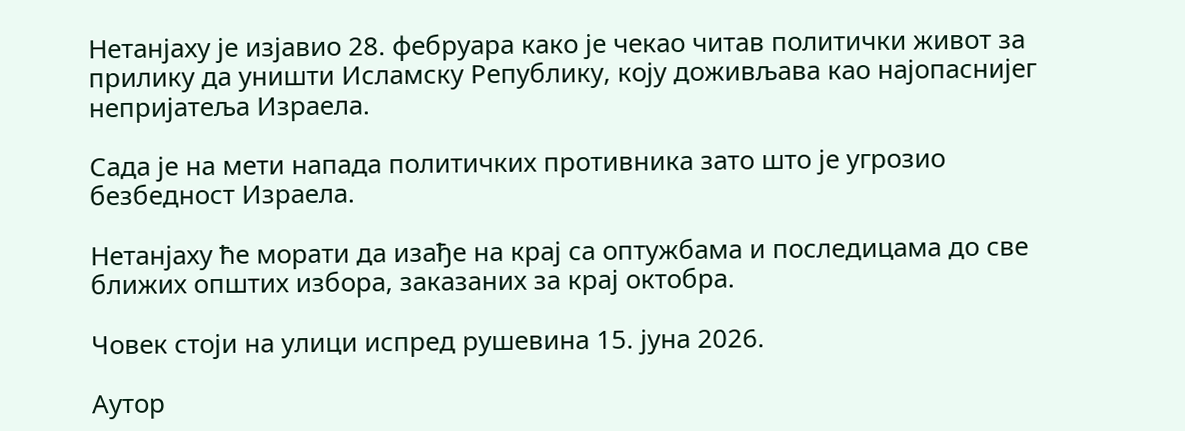Нетанјаху је изјавио 28. фебруара како је чекао читав политички живот за прилику да уништи Исламску Републику, коју доживљава као најопаснијег непријатеља Израела.

Сада је на мети напада политичких противника зато што је угрозио безбедност Израела.

Нетанјаху ће морати да изађе на крај са оптужбама и последицама до све ближих општих избора, заказаних за крај октобра.

Човек стоји на улици испред рушевина 15. јуна 2026.

Аутор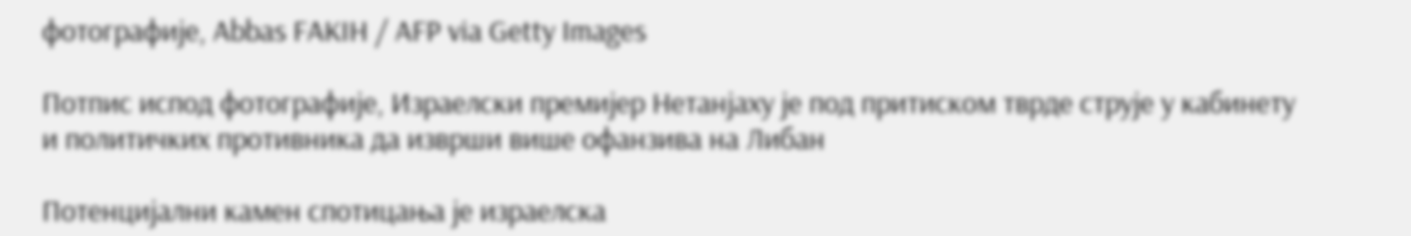фотографије, Abbas FAKIH / AFP via Getty Images

Потпис испод фотографије, Израелски премијер Нетанјаху је под притиском тврде струје у кабинету и политичких противника да изврши више офанзива на Либан

Потенцијални камен спотицања је израелска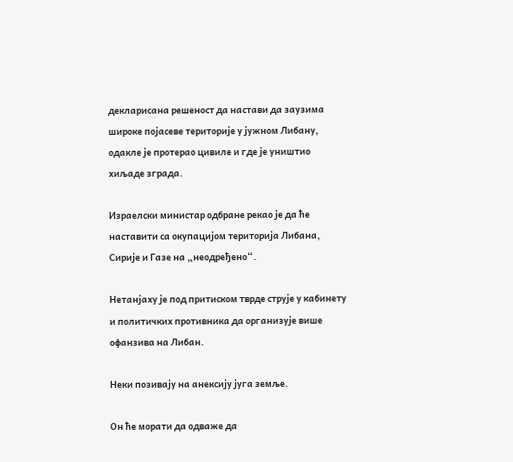декларисана решеност да настави да заузима широке појасеве територије у јужном Либану, одакле је протерао цивиле и где је уништио хиљаде зграда.

Израелски министар одбране рекао је да ће наставити са окупацијом територија Либана, Сирије и Газе на „неодређено“.

Нетанјаху је под притиском тврде струје у кабинету и политичких противника да организује више офанзива на Либан.

Неки позивају на анексију југа земље.

Он ће морати да одваже да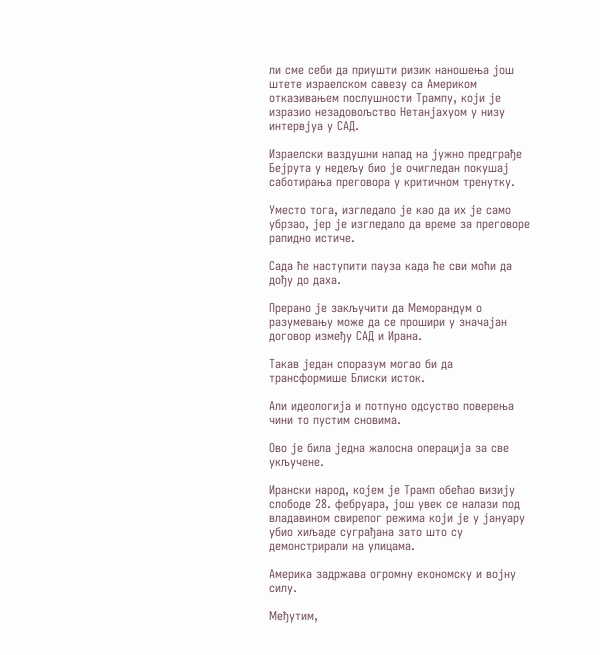ли сме себи да приушти ризик наношења још штете израелском савезу са Америком отказивањем послушности Трампу, који је изразио незадовољство Нетанјахуом у низу интервјуа у САД.

Израелски ваздушни напад на јужно предграђе Бејрута у недељу био је очигледан покушај саботирања преговора у критичном тренутку.

Уместо тога, изгледало је као да их је само убрзао, јер је изгледало да време за преговоре рапидно истиче.

Сада ће наступити пауза када ће сви моћи да дођу до даха.

Прерано је закључити да Меморандум о разумевању може да се прошири у значајан договор између САД и Ирана.

Такав један споразум могао би да трансформише Блиски исток.

Али идеологија и потпуно одсуство поверења чини то пустим сновима.

Ово је била једна жалосна операција за све укључене.

Ирански народ, којем је Трамп обећао визију слободе 28. фебруара, још увек се налази под владавином свирепог режима који је у јануару убио хиљаде суграђана зато што су демонстрирали на улицама.

Америка задржава огромну економску и војну силу.

Међутим,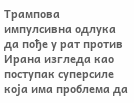Трампова импулсивна одлука да пође у рат против Ирана изгледа као поступак суперсиле која има проблема да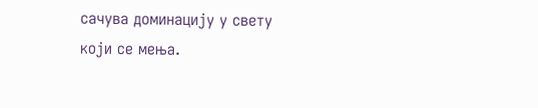сачува доминацију у свету који се мења.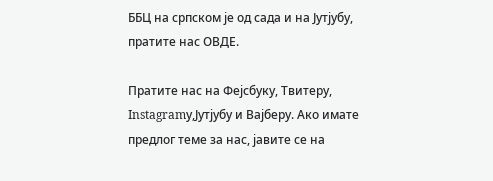ББЦ на српском је од сада и на Јутјубу, пратите нас ОВДЕ.

Пратите нас на Фејсбуку, Твитеру, Instagramу,Јутјубу и Вајберу. Ако имате предлог теме за нас, јавите се на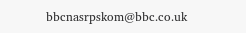bbcnasrpskom@bbc.co.uk